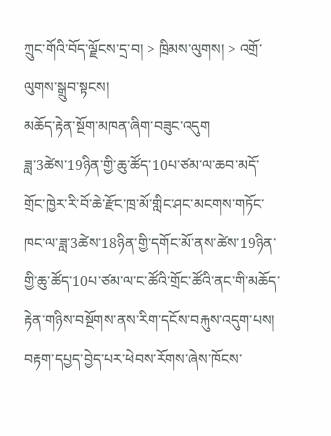ཀྲུང་གོའི་བོད་ལྗོངས་དྲ་བ། > ཁྲིམས་ལུགས། > འགྲོ་ལུགས་སྒྲུབ་སྟངས།
མཆོད་རྟེན་སྔོག་མཁན་ཞིག་བཟུང་འདུག
ཟླ་3ཚེས་19ཉིན་གྱི་ཆུ་ཚོད་10པ་ཙམ་ལ་ཆབ་མདོ་གྲོང་ཁྱེར་རི་བོ་ཆེ་རྫོང་ཁྲ་མོ་གླིང་ཤང་མངགས་གཏོང་ཁང་ལ་ཟླ་3ཚེས་18ཉིན་གྱི་དགོང་མོ་ནས་ཚེས་19ཉིན་གྱི་ཆུ་ཚོད་10པ་ཙམ་ལ་ང་ཚོའི་གྲོང་ཚོའི་ནང་གི་མཆོད་རྟེན་གཉིས་བསྔོགས་ནས་རིག་དངོས་བརྐུས་འདུག་པས། བརྟག་དཔྱད་བྱེད་པར་ཕེབས་རོགས་ཞེས་ཁོངས་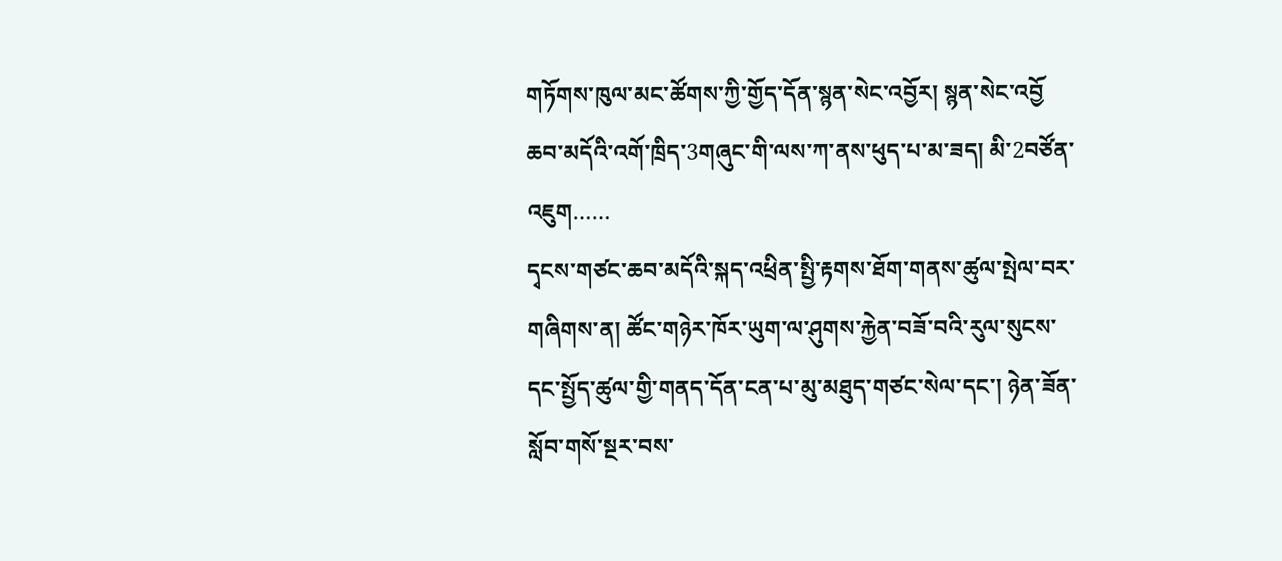གཏོགས་ཁུལ་མང་ཚོགས་ཀྱི་གྱོད་དོན་སྙན་སེང་འབྱོར། སྙན་སེང་འབྱོ
ཆབ་མདོའི་འགོ་ཁྲིད་3གཞུང་གི་ལས་ཀ་ནས་ཕུད་པ་མ་ཟད། མི་2བཙོན་འཇུག……
དྭངས་གཙང་ཆབ་མདོའི་སྐད་འཕྲིན་སྤྱི་རྟགས་ཐོག་གནས་ཚུལ་སྤེལ་བར་གཞིགས་ན། ཚོང་གཉེར་ཁོར་ཡུག་ལ་ཤུགས་རྐྱེན་བཟོ་བའི་རུལ་སུངས་དང་སྤྱོད་ཚུལ་གྱི་གནད་དོན་ངན་པ་མུ་མཐུད་གཙང་སེལ་དང་། ཉེན་ཟོན་སློབ་གསོ་སྔར་བས་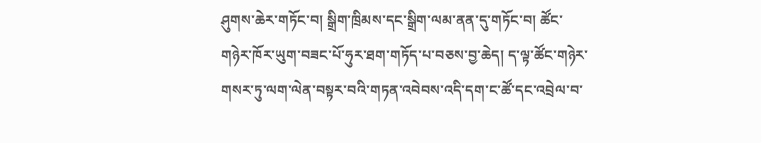ཤུགས་ཆེར་གཏོང་བ། སྒྲིག་ཁྲིམས་དང་སྒྲིག་ལམ་ནན་དུ་གཏོང་བ། ཚོང་གཉེར་ཁོར་ཡུག་བཟང་པོ་ཧུར་ཐག་གཏོད་པ་བཅས་བྱ་ཆེད། ད་ལྟ་ཚོང་གཉེར་
གསར་ཏུ་ལག་ལེན་བསྟར་བའི་གཏན་འབེབས་འདི་དག་ང་ཚོ་དང་འབྲེལ་བ་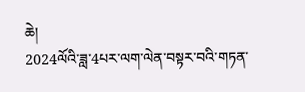ཆེ།
2024ལོའི་ཟླ་4པར་ལག་ལེན་བསྟར་བའི་གཏན་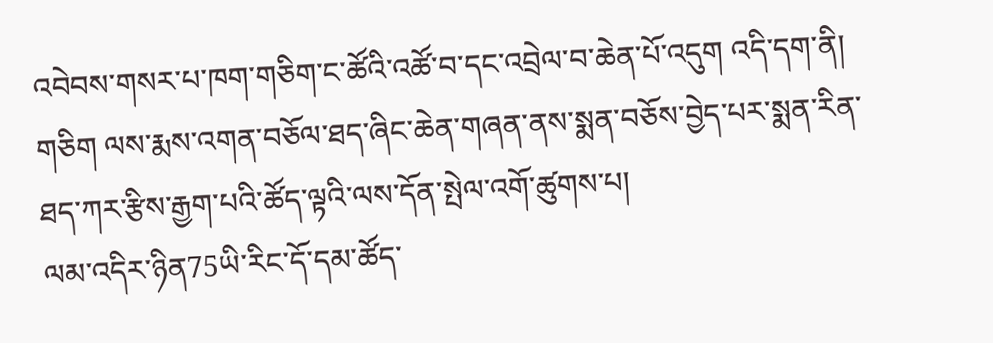འབེབས་གསར་པ་ཁག་གཅིག་ང་ཚོའི་འཚོ་བ་དང་འབྲེལ་བ་ཆེན་པོ་འདུག འདི་དག་ནི། གཅིག ལས་རྨས་འགན་བཅོལ་ཐད་ཞིང་ཆེན་གཞན་ནས་སྨན་བཅོས་བྱེད་པར་སྨན་རིན་ཐད་ཀར་རྩིས་རྒྱག་པའི་ཚོད་ལྟའི་ལས་དོན་སྤེལ་འགོ་ཚུགས་པ།
ལམ་འདིར་ཉིན75ཡི་རིང་དོ་དམ་ཚོད་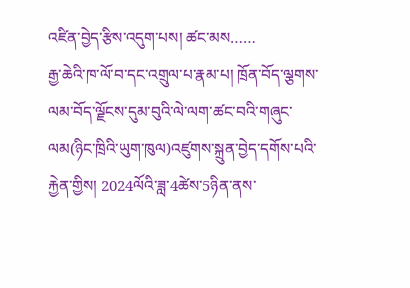འཛིན་བྱེད་རྩིས་འདུག་པས། ཚང་མས……
རྒྱ་ཆེའི་ཁ་ལོ་བ་དང་འགྲུལ་པ་རྣམ་པ། ཁྲོན་བོད་ལྕགས་ལམ་བོད་ལྗོངས་དུམ་བུའི་ལེ་ལག་ཚང་བའི་གཞུང་ལམ(ཉིང་ཁྲིའི་ཡུག་ཁུལ)འཛུགས་སྐྲུན་བྱེད་དགོས་པའི་རྐྱེན་གྱིས། 2024ལོའི་ཟླ་4ཚེས་5ཉིན་ནས་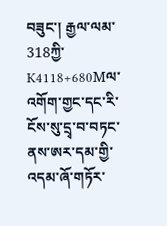བཟུང་། རྒྱལ་ལམ་318ཀྱི་ K4118+680Mལ་འགོག་གྱང་དང་རི་ངོས་སུ་དྲྭ་བ་བཏང་ནས་ཨར་དམ་གྱི་འདམ་ཞོ་གཏོར་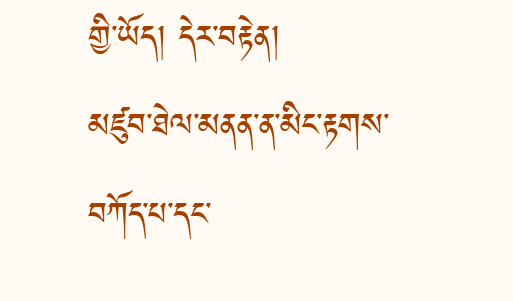གྱི་ཡོད། དེར་བརྟེན།
མཛུབ་ཐེལ་མནན་ན་མིང་རྟགས་བཀོད་པ་དང་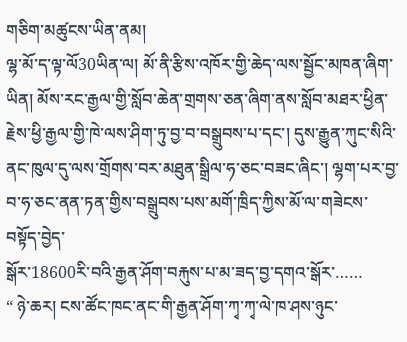གཅིག་མཚུངས་ཡིན་ནམ།
ལྷ་མོ་ད་ལྟ་ལོ30ཡིན་ལ། མོ་ནི་རྩིས་འཁོར་གྱི་ཆེད་ལས་སྦྱོང་མཁན་ཞིག་ཡིན། མོས་རང་རྒྱལ་གྱི་སློབ་ཆེན་གྲགས་ཅན་ཞིག་ནས་སློབ་མཐར་ཕྱིན་རྗེས་ཕྱི་རྒྱལ་གྱི་ཁེ་ལས་ཤིག་ཏུ་བྱ་བ་བསྒྲུབས་པ་དང་། དུས་རྒྱུན་ཀུང་སིའི་ནང་ཁུལ་དུ་ལས་གྲོགས་བར་མཐུན་སྒྲིལ་ཧ་ཅང་བཟང་ཞིང་། ལྷག་པར་བྱ་བ་ཧ་ཅང་ནན་ཏན་གྱིས་བསྒྲུབས་པས་མགོ་ཁྲིད་ཀྱིས་མོ་ལ་གཟེངས་བསྟོད་བྱེད་
སྒོར་18600རི་བའི་རྒྱན་ཤོག་བརྐུས་པ་མ་ཟད་བྱ་དགའ་སྒོར་……
“ ཉེ་ཆར། ངས་ཚོང་ཁང་ནང་གི་རྒྱན་ཤོག་ཀྭ་ཀྭ་ལེ་ཁ་ཤས་ཉུང་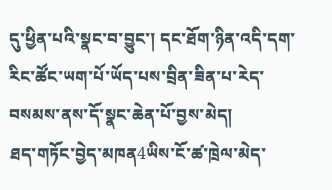དུ་ཕྱིན་པའི་སྣང་བ་བྱུང་། དང་ཐོག་ཉིན་འདི་དག་རིང་ཚོང་ཡག་པོ་ཡོད་པས་བྲིན་ཟིན་པ་རེད་བསམས་ནས་དོ་སྣང་ཆེན་པོ་བྱས་མེད།
ཐད་གཏོང་བྱེད་མཁན4ཡིས་ངོ་ཚ་ཁྲེལ་མེད་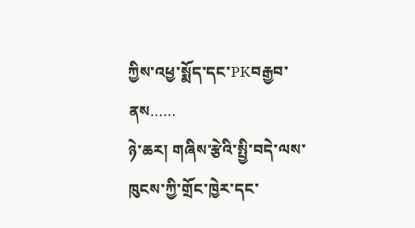ཀྱིས་འཕྱ་སྨོད་དང་PKབརྒྱབ་ནས……
ཉེ་ཆར། གཞིས་རྩེའི་སྤྱི་བདེ་ལས་ཁུངས་ཀྱི་གྲོང་ཁྱེར་དང་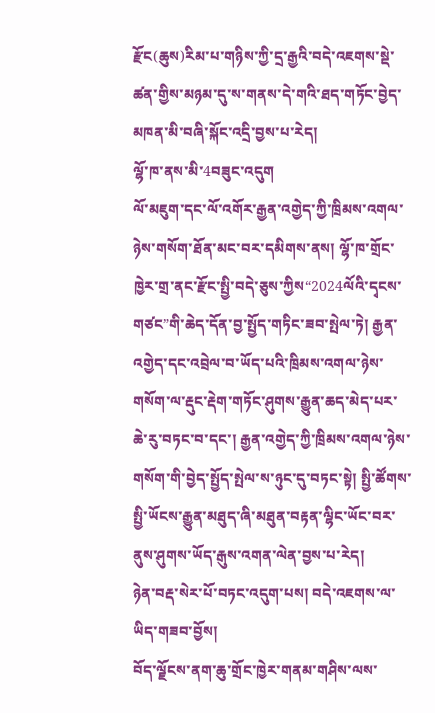རྫོང(ཆུས)རིམ་པ་གཉིས་ཀྱི་དྲ་རྒྱའི་བདེ་འཇགས་སྡེ་ཚན་གྱིས་མཉམ་དུ་ས་གནས་དེ་གའི་ཐད་གཏོང་བྱེད་མཁན་མི་བཞི་སྐོང་འདྲི་བྱས་པ་རེད།
ལྷོ་ཁ་ནས་མི་4བཟུང་འདུག
ལོ་མཇུག་དང་ལོ་འགོར་རྒྱན་འགྱེད་ཀྱི་ཁྲིམས་འགལ་ཉེས་གསོག་ཐོན་མང་བར་དམིགས་ནས། ལྷོ་ཁ་གྲོང་ཁྱེར་གྲ་ནང་རྫོང་སྤྱི་བདེ་ཅུས་ཀྱིས“2024ལོའི་དྭངས་གཙང”གི་ཆེད་དོན་བྱ་སྤྱོད་གཏིང་ཟབ་སྤེལ་ཏེ། རྒྱན་འགྱེད་དང་འབྲེལ་བ་ཡོད་པའི་ཁྲིམས་འགལ་ཉེས་གསོག་ལ་རྡུང་རྡེག་གཏོང་ཤུགས་རྒྱུན་ཆད་མེད་པར་ཆེ་རུ་བཏང་བ་དང་། རྒྱན་འགྱེད་ཀྱི་ཁྲིམས་འགལ་ཉེས་གསོག་གི་བྱེད་སྤྱོད་སྤེལ་ས་ཉུང་དུ་བཏང་སྟེ། སྤྱི་ཚོགས་སྤྱི་ཡོངས་རྒྱུན་མཐུད་ཞི་མཐུན་བརྟན་ལྷིང་ཡོང་བར་ནུས་ཤུགས་ཡོད་རྒུས་འགན་ལེན་བྱས་པ་རེད།
ཉེན་བརྡ་སེར་པོ་བཏང་འདུག་པས། བདེ་འཇགས་ལ་ཡིད་གཟབ་བྱོས།
བོད་ལྗོངས་ནག་ཆུ་གྲོང་ཁྱེར་གནམ་གཤིས་ལས་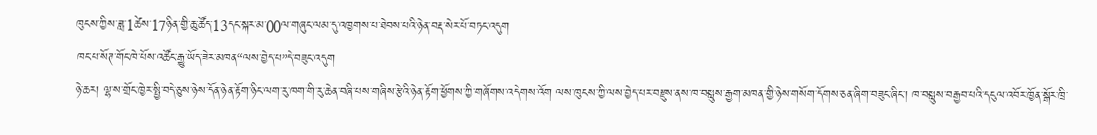ཁུངས་ཀྱིས་ཟླ་1ཚེས་17ཉིན་གྱི་ཆུ་ཚོད་13དང་སྐར་མ་00ལ་གཞུང་ལམ་དུ་འཁྱགས་པ་ཐེབས་པའི་ཉེན་བརྡ་སེར་པོ་བཏང་འདུག
ཁང་པ་སོཊ་གོང་ཁེ་པོས་འཚོང་རྒྱུ་ཡོད་ཟེར་མཁན“ལས་བྱེད་པ”དེ་བཟུང་འདུག
ཉེ་ཆར། ལྷ་ས་གྲོང་ཁྱེར་སྤྱི་བདེ་ཅུས་ཉེས་དོན་ཉེན་རྟོག་ཉིང་ལག་རུ་ཁག་གི་རུ་ཆེན་བཞི་པས་གཞིས་རྩེའི་ཉེན་རྟོག་ཕྱོགས་ཀྱི་གཞོགས་འདེགས་འོག ལས་ཁུངས་ཀྱི་ལས་བྱེད་པར་བརྫུས་ནས་ཁ་བསླུས་རྒྱག་མཁན་གྱི་ཉེས་གསོག་དོགས་ཅན་ཞིག་བཟུང་ཞིང་། ཁ་བསླུས་བརྒྱབ་པའི་དངུལ་འབོར་ཁྱོན་སྒོར་ཁྲི་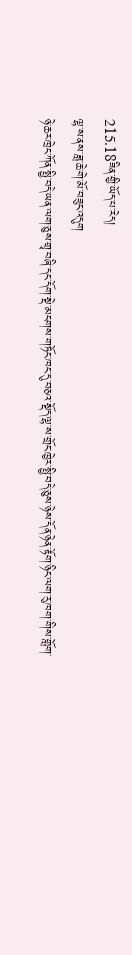215.18ཟིན་གྱི་ཡོད་པ་རེད།
ལྷ་ས་ནས་ཟླ་ཆེ་གེ་མོ་བཟུང་འདུག
ཉེ་ཆར་ཁྲེང་ཀོན་སྤྱི་བདེ་ཡན་ལག་ཅུས་གྲྭ་བཞི་དང་དོག་སྡེ་མངགས་གཏོང་ཁང་དུ་བཅའ་སྡོད་ལྷ་ས་གྲོང་ཁྱེར་སྤྱི་བདེ་ཅུས་ཉེས་དོན་ཉེན་རྟོག་ཉིང་ལག་རུ་ཁག་གིས་གློག་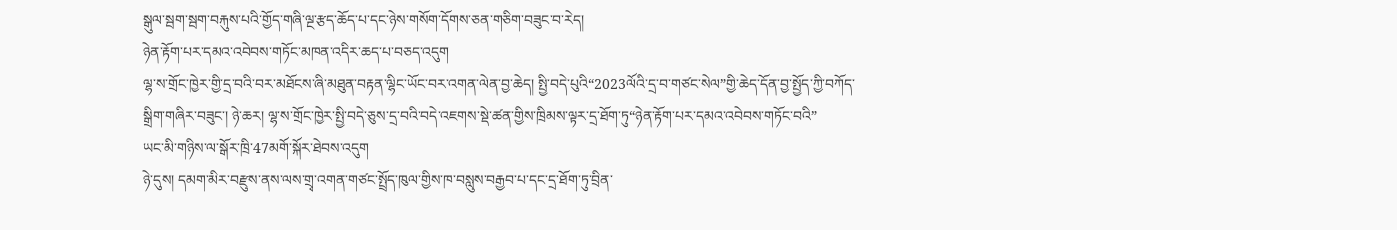སྒུལ་སྦག་སྦག་བརྐུས་པའི་གྱོད་གཞི་ལྔ་རྩད་ཆོད་པ་དང་ཉེས་གསོག་དོགས་ཅན་གཅིག་བཟུང་བ་རེད།
ཉེན་རྟོག་པར་དམའ་འབེབས་གཏོང་མཁན་འདིར་ཆད་པ་བཅད་འདུག
ལྷ་ས་གྲོང་ཁྱེར་གྱི་དྲ་བའི་བར་མཐོངས་ཞི་མཐུན་བརྟན་ལྷིང་ཡོང་བར་འགན་ལེན་བྱ་ཆེད། སྤྱི་བདེ་པུའི“2023ལོའི་དྲ་བ་གཙང་སེལ”གྱི་ཆེད་དོན་བྱ་སྤྱོད་ཀྱི་བཀོད་སྒྲིག་གཞིར་བཟུང་། ཉེ་ཆར། ལྷ་ས་གྲོང་ཁྱེར་སྤྱི་བདེ་ཅུས་དྲ་བའི་བདེ་འཇགས་སྡེ་ཚན་གྱིས་ཁྲིམས་ལྟར་དྲ་ཐོག་ཏུ“ཉེན་རྟོག་པར་དམའ་འབེབས་གཏོང་བའི”
ཡང་མི་གཉིས་ལ་སྒོར་ཁྲི་47མགོ་སྐོར་ཐེབས་འདུག
ཉེ་དུས། དམག་མིར་བརྫུས་ནས་ལས་གྲྭ་འགན་གཙང་སྤྲོད་ཁུལ་གྱིས་ཁ་བསླུས་བརྒྱབ་པ་དང་དྲ་ཐོག་ཏུ་བྲིན་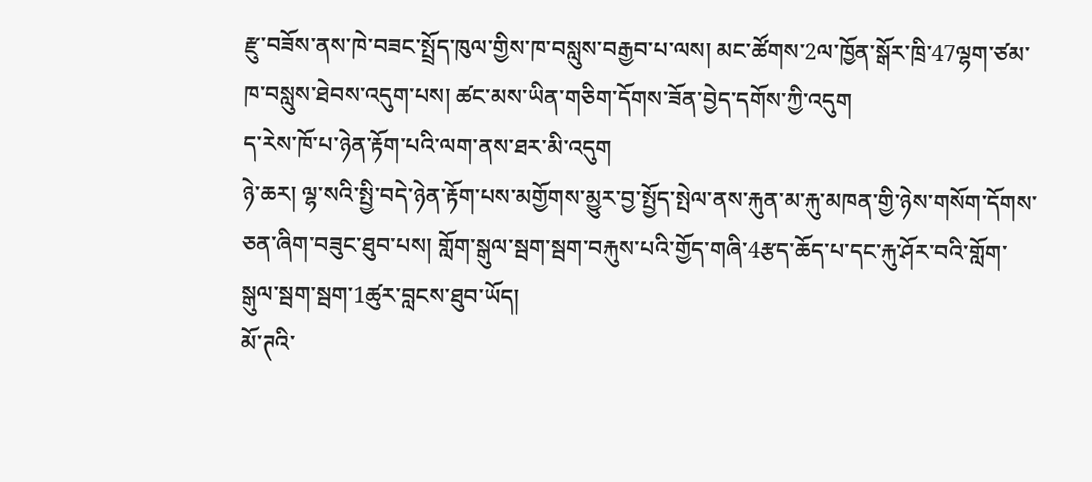རྫུ་བཟོས་ནས་ཁེ་བཟང་སྤྲོད་ཁུལ་གྱིས་ཁ་བསླུས་བརྒྱབ་པ་ལས། མང་ཚོགས་2ལ་ཁྱོན་སྒོར་ཁྲི་47ལྷག་ཙམ་ཁ་བསླུས་ཐེབས་འདུག་པས། ཚང་མས་ཡིན་གཅིག་དོགས་ཟོན་བྱེད་དགོས་ཀྱི་འདུག
ད་རེས་ཁོ་པ་ཉེན་རྟོག་པའི་ལག་ནས་ཐར་མི་འདུག
ཉེ་ཆར། ལྷ་སའི་སྤྱི་བདེ་ཉེན་རྟོག་པས་མགྱོགས་མྱུར་བྱ་སྤྱོད་སྤེལ་ནས་རྐུན་མ་རྐུ་མཁན་གྱི་ཉེས་གསོག་དོགས་ཅན་ཞིག་བཟུང་ཐུབ་པས། གློག་སྒུལ་སྦག་སྦག་བརྐུས་པའི་གྱོད་གཞི་4རྩད་ཆོད་པ་དང་རྐུ་ཤོར་བའི་གློག་སྒུལ་སྦག་སྦག་1ཚུར་བླངས་ཐུབ་ཡོད།
མོ་ཊའི་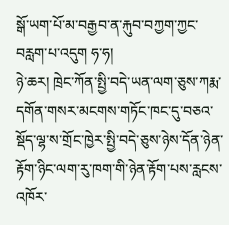སྒོ་ཡག་པོ་མ་བརྒྱབ་ན་རྐུབ་བཀྱག་ཀྱང་བརླག་པ་འདུག ཧ་ཧ།
ཉེ་ཆར། ཁྲེང་ཀོན་སྤྱི་བདེ་ཡན་ལག་ཅུས་ཀརྨ་དགོན་གསར་མངགས་གཏོང་ཁང་དུ་བཅའ་སྡོད་ལྷ་ས་གྲོང་ཁྱེར་སྤྱི་བདེ་ཅུས་ཉེས་དོན་ཉེན་རྟོག་ཉིང་ལག་རུ་ཁག་གི་ཉེན་རྟོག་པས་རླངས་འཁོར་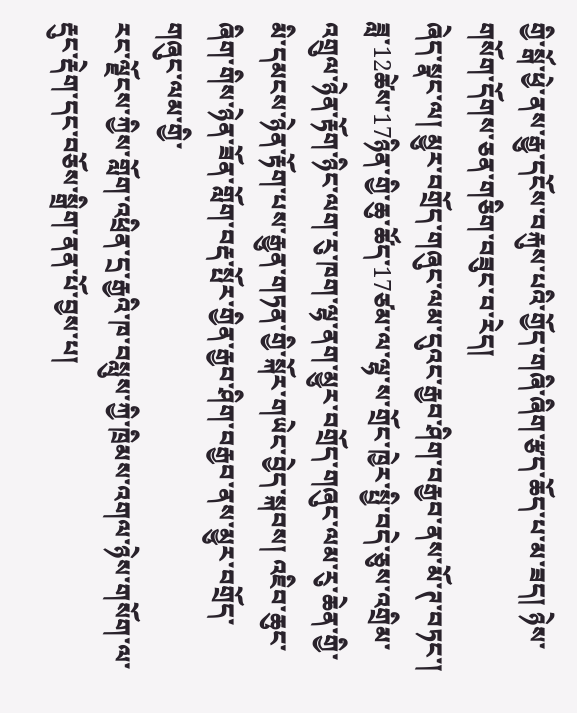གྱི་སྒོ་ཕྱེ་ནས་རྒྱུ་དངོས་བརྐུས་པའི་གྱོད་གཞི་ཞིག་རྩད་ཆོད་པ་མ་ཟད། ཉེས་གསོག་དོགས་ཅན་གཅིག་བཟུང་བ་རེད།
ཞེད་སྣང་ལ། མྱུར་བགྲོད་གཞུང་ལམ་དུའང་རྒྱབ་ཤིག་བརྒྱབ་ནས་མོ་ཊ་བཏང་།
ཟླ་12ཚེས་17ཉིན་གྱི་ཆུ་ཚོད་17ཙམ་ལ་ལྷ་ས་གྲོང་ཁྱེར་སྤྱི་བདེ་ཅུས་འགྲིམ་འགྲུལ་ཉེན་རྟོག་ཉིང་ལག་རུ་ཁག་ལྷ་ནག་མྱུར་བགྲོད་གཞུང་ལམ་རུ་ཆེན་གྱི་མི་དམངས་ཉེན་རྟོག་པས་རྒྱུན་གཏན་གྱི་སྐོར་གཡེང་བྱེད་སྐབས། འཇིབ་ཆུང་ཞིག་གིས་ཉེན་ཟོན་གློག་བརྡ་སྤོར་གྱིན་རྒྱབ་ཤིག་བརྒྱབ་ནས་མྱུར་བགྲོད་གཞུང་ལམ་གྱི་
རང་ལྗོངས་ཀྱིས་གློག་འཕྲིན་དྲ་རྒྱའི་ཁ་བསླུས་ཀྱི་ཁྲིམས་འགལ་ཉེས་གསོག་ལ་རྡུང་རྡེག་དང་བཅོས་སྒྲིག་ནན་པོ་བྱས་པ།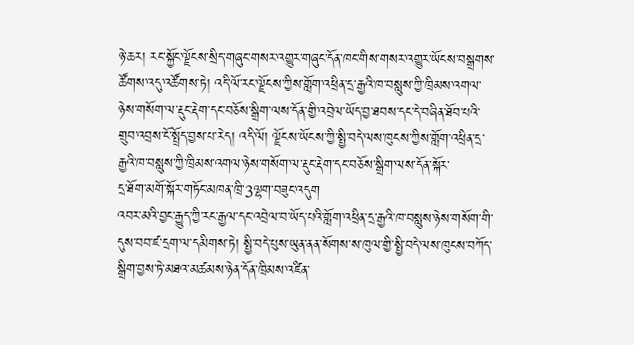ཉེ་ཆར། རང་སྐྱོང་ལྗོངས་སྲིད་གཞུང་གསར་འགྱུར་གཞུང་དོན་ཁང་གིས་གསར་འགྱུར་ཡོངས་བསྒྲགས་ཚོགས་འདུ་འཚོགས་ཏེ། འདི་ལོ་རང་ལྗོངས་ཀྱིས་གློག་འཕྲིན་དྲ་རྒྱའི་ཁ་བསླུས་ཀྱི་ཁྲིམས་འགལ་ཉེས་གསོག་ལ་རྡུང་རྡེག་དང་བཅོས་སྒྲིག་ལས་དོན་གྱི་འབྲེལ་ཡོད་བྱ་ཐབས་དང་དེ་བཞིན་ཐོབ་པའི་གྲུབ་འབྲས་ངོ་སྤྲོད་བྱས་པ་རེད། འདི་ལོ། ལྗོངས་ཡོངས་ཀྱི་སྤྱི་བདེ་ལས་ཁུངས་ཀྱིས་གློག་འཕྲིན་དྲ་རྒྱའི་ཁ་བསླུས་ཀྱི་ཁྲིམས་འགལ་ཉེས་གསོག་ལ་རྡུང་རྡེག་དང་བཅོས་སྒྲིག་ལས་དོན་སྐོར་
དྲ་ཐོག་མགོ་སྐོར་གཏོང་མཁན་ཁྲི་3ལྷག་བཟུང་འདུག
འབར་མའི་བྱང་རྒྱུད་ཀྱི་རང་རྒྱལ་དང་འབྲེལ་བ་ཡོད་པའི་གློག་འཕྲིན་དྲ་རྒྱའི་ཁ་བསླུས་ཉེས་གསོག་གི་དུས་བབ་ཛ་དྲག་ལ་དམིགས་ཏེ། སྤྱི་བདེ་པུས་ཡུན་ནན་སོགས་ས་ཁུལ་གྱི་སྤྱི་བདེ་ལས་ཁུངས་བཀོད་སྒྲིག་བྱས་ཏེ་མཐའ་མཚམས་ཉེན་དོན་ཁྲིམས་འཛིན་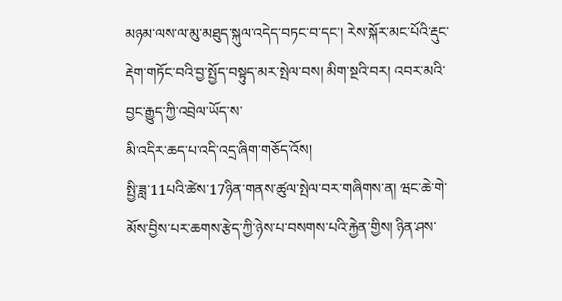མཉམ་ལས་ལ་མུ་མཐུད་སྐུལ་འདེད་བཏང་བ་དང་། རེས་སྐོར་མང་པོའི་རྡུང་རྡེག་གཏོང་བའི་བྱ་སྤྱོད་བསྟུད་མར་སྤེལ་བས། མིག་སྔའི་བར། འབར་མའི་བྱང་རྒྱུད་ཀྱི་འབྲེལ་ཡོད་ས་
མི་འདིར་ཆད་པ་འདི་འདྲ་ཞིག་གཅོད་འོས།
སྤྱི་ཟླ་11པའི་ཚེས་17ཉིན་གནས་ཚུལ་སྤེལ་བར་གཞིགས་ན། ཝང་ཆེ་གེ་མོས་བྱིས་པར་ཆགས་རྩེད་ཀྱི་ཉེས་པ་བསགས་པའི་རྐྱེན་གྱིས། ཉིན་ཤས་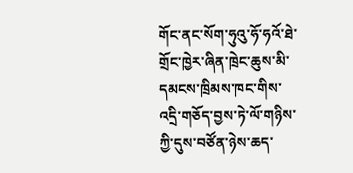གོང་ནང་སོག་ཧུའུ་ཧོ་ཧའོ་ཐེ་གྲོང་ཁྱེར་ཞིན་ཁྲེང་ཆུས་མི་དམངས་ཁྲིམས་ཁང་གིས་འདྲི་གཅོད་བྱས་ཏེ་ལོ་གཉིས་ཀྱི་དུས་བཙོན་ཉེས་ཆད་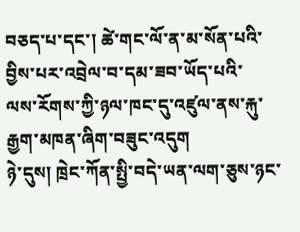བཅད་པ་དང་། ཚེ་གང་ལོ་ན་མ་སོན་པའི་བྱིས་པར་འབྲེལ་བ་དམ་ཟབ་ཡོད་པའི་
ལས་རོགས་ཀྱི་ཉལ་ཁང་དུ་འཛུལ་ནས་རྐུ་རྒྱག་མཁན་ཞིག་བཟུང་འདུག
ཉེ་དུས། ཁྲེང་ཀོན་སྤྱི་བདེ་ཡན་ལག་ཅུས་ཉང་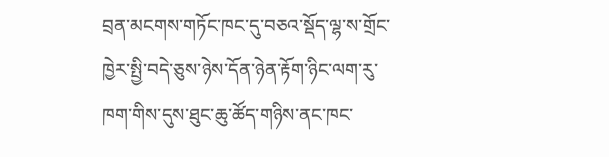བྲན་མངགས་གཏོང་ཁང་དུ་བཅའ་སྡོད་ལྷ་ས་གྲོང་ཁྱེར་སྤྱི་བདེ་ཅུས་ཉེས་དོན་ཉེན་རྟོག་ཉིང་ལག་རུ་ཁག་གིས་དུས་ཐུང་ཆུ་ཚོད་གཉིས་ནང་ཁང་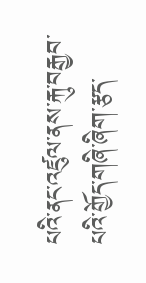པའི་ནང་འཛུལ་ནས་རྐུ་བརྒྱབ་པའི་གྱོད་གཞི་ཞིག་རྩད་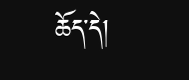ཆོད་དེ།